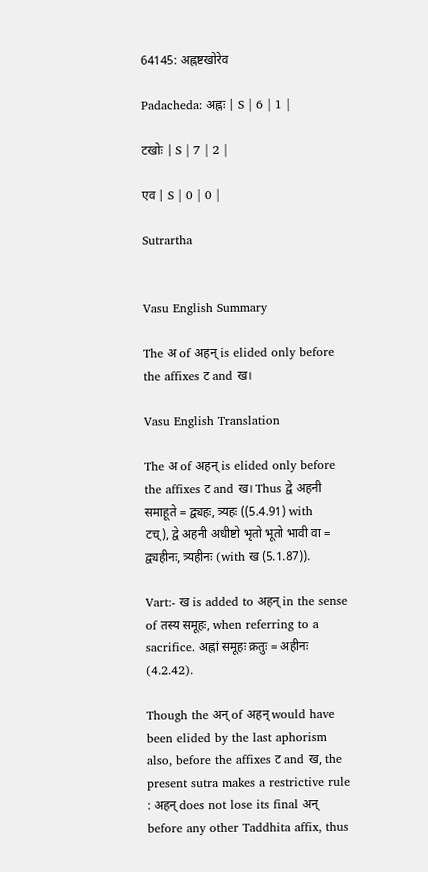64145: अह्नष्टखोरेव

Padacheda: अह्नः | S | 6 | 1 |

टखोः | S | 7 | 2 |

एव | S | 0 | 0 |

Sutrartha


Vasu English Summary

The अ of अहन् is elided only before the affixes ट and ख।

Vasu English Translation

The अ of अहन् is elided only before the affixes ट and ख। Thus द्वे अहनी समाहूते = द्व्यहः, त्र्यहः ((5.4.91) with टच्), द्वे अहनी अधीष्टो भृतो भूतो भावी वा = द्व्यहीनः, त्र्यहीनः (with ख (5.1.87)).

Vart:- ख is added to अहन् in the sense of तस्य समूहः, when referring to a sacrifice. अह्नां समूहः क्रतुः = अहीनः (4.2.42).

Though the अन् of अहन् would have been elided by the last aphorism also, before the affixes ट and ख, the present sutra makes a restrictive rule : अहन् does not lose its final अन् before any other Taddhita affix, thus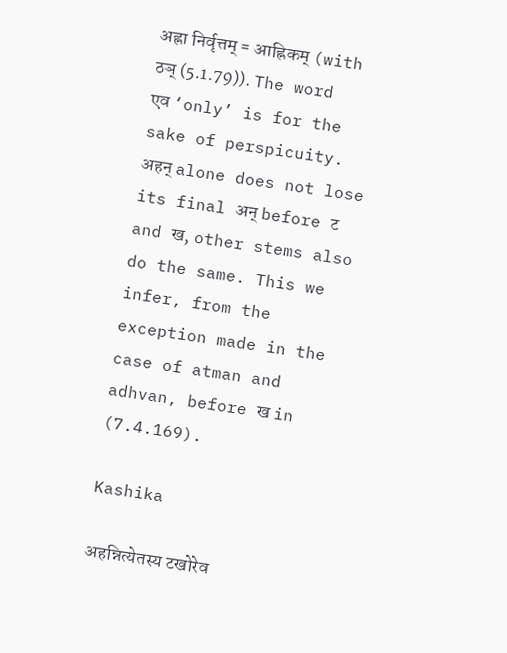अह्ना निर्वृत्तम् = आह्निकम् (with ठञ् (5.1.79)). The word एव ‘only’ is for the sake of perspicuity. अहन् alone does not lose its final अन् before ट and ख, other stems also do the same. This we infer, from the exception made in the case of atman and adhvan, before ख in (7.4.169).

Kashika

अहन्नित्येतस्य टखोरेव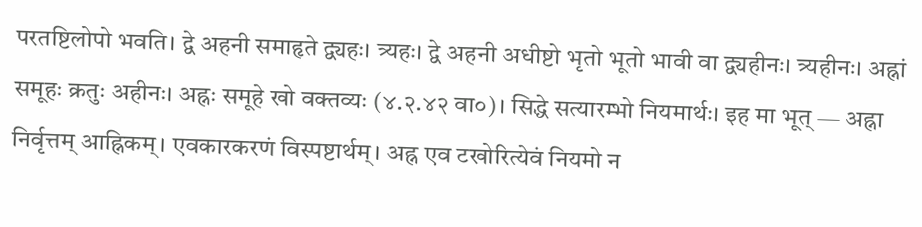परतष्टिलोपो भवति। द्वे अहनी समाहृते द्व्यहः। त्र्यहः। द्वे अहनी अधीष्टो भृतो भूतो भावी वा द्व्यहीनः। त्र्यहीनः। अह्नां समूहः क्रतुः अहीनः। अह्नः समूहे खो वक्तव्यः (४.२.४२ वा०)। सिद्धे सत्यारम्भो नियमार्थः। इह मा भूत् — अह्ना निर्वृत्तम् आह्निकम्। एवकारकरणं विस्पष्टार्थम्। अह्न एव टखोरित्येवं नियमो न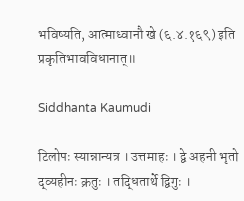भविष्यति, आत्माध्वानौ खे (६.४.१६९) इति प्रकृतिभावविधानात्॥

Siddhanta Kaumudi

टिलोपः स्यान्नान्यत्र । उत्तमाहः । द्वे अहनी भृतो द्व्यहीनः क्रतुः । तद्धितार्थे द्विगुः ।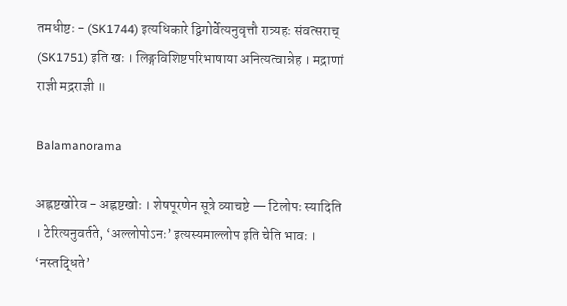तमधीष्टः - (SK1744) इत्यधिकारे द्विगोर्वेत्यनुवृत्तौ रात्र्यहः संवत्सराच् (SK1751) इति खः । लिङ्गविशिष्टपरिभाषाया अनित्यत्वान्नेह । मद्राणां राज्ञी मद्रराज्ञी ॥

Balamanorama

अह्नष्टखोरेव - अह्नष्टखोः । शेषपूरणेन सूत्रे व्याचष्टे — टिलोपः स्यादिति । टेरित्यनुवर्तते, ‘अल्लोपोऽनः’ इत्यस्यमाल्लोप इति चेति भावः । ‘नस्तद्धिते’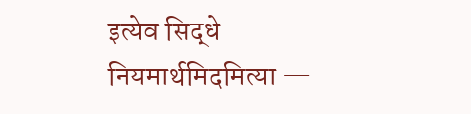इत्येव सिद्धे नियमार्थमिदमित्या —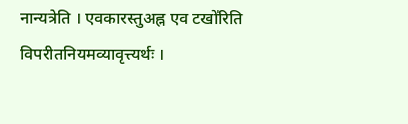नान्यत्रेति । एवकारस्तुअह्न एव टखो॑रिति विपरीतनियमव्यावृत्त्यर्थः ।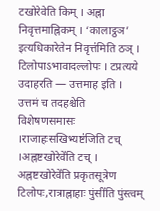टखोरेवेति किम् । अह्ना निवृत्तमाह्निकम् । ‘कालाट्ठञ’ इत्यधिकारेतेन निवृत्त॑मिति ठञ् । टिलोपाऽभावादल्लोपः । टप्रत्यये उदाहरति — उत्तमाह इति । उत्तमं च तदहश्चेति विशेषणसमासः ।राजाहःसखिभ्यष्ट॑जिति टच् ।अह्नष्टखोरेवे॑ति टच् । अह्नष्टखोरेवे॑ति प्रकृतसूत्रेण टिलोपः,रात्राह्नाहाः पुंसी॑ति पुंस्त्वम्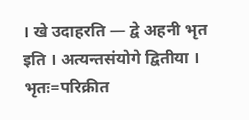। खे उदाहरति — द्वे अहनी भृत इति । अत्यन्तसंयोगे द्वितीया । भृतः=परिक्रीत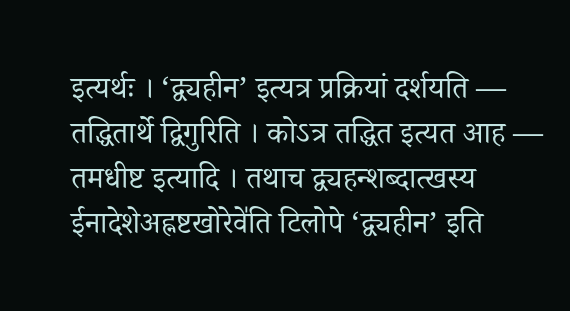इत्यर्थः । ‘द्व्यहीन’ इत्यत्र प्रक्रियां दर्शयति — तद्धितार्थे द्विगुरिति । कोऽत्र तद्धित इत्यत आह — तमधीष्ट इत्यादि । तथाच द्व्यहन्शब्दात्खस्य ईनादेशेअह्नष्टखोरेवे॑ति टिलोपे ‘द्व्यहीन’ इति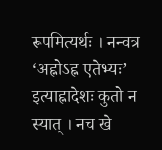रूपमित्यर्थः । नन्वत्र ‘अह्नोऽह्न एतेभ्यः’ इत्याह्नादेशः कुतो न स्यात् । नच खे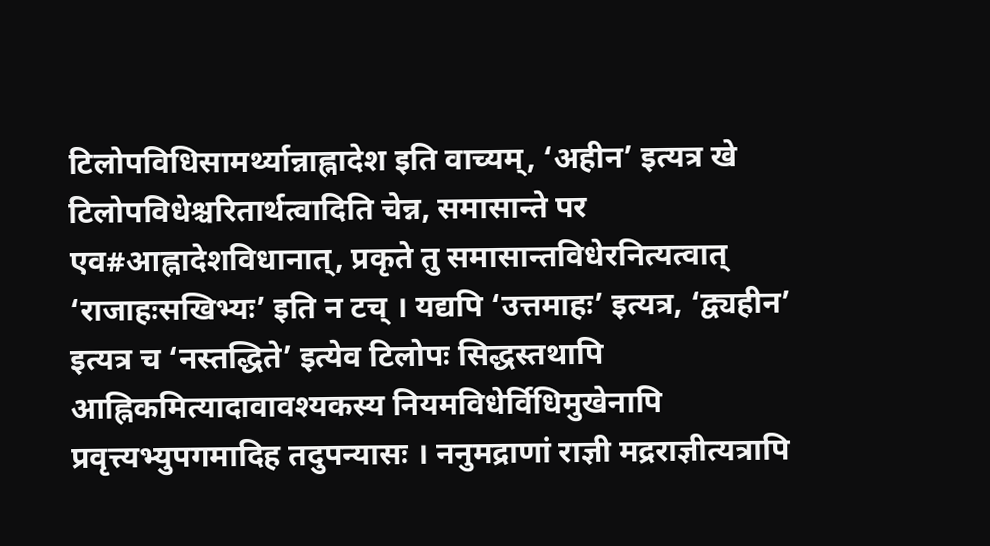टिलोपविधिसामर्थ्यान्नाह्नादेश इति वाच्यम्, ‘अहीन’ इत्यत्र खे टिलोपविधेश्चरितार्थत्वादिति चेन्न, समासान्ते पर एव#आह्नादेशविधानात्, प्रकृते तु समासान्तविधेरनित्यत्वात् ‘राजाहःसखिभ्यः’ इति न टच् । यद्यपि ‘उत्तमाहः’ इत्यत्र, ‘द्व्यहीन’ इत्यत्र च ‘नस्तद्धिते’ इत्येव टिलोपः सिद्धस्तथापि आह्निकमित्यादावावश्यकस्य नियमविधेर्विधिमुखेनापि प्रवृत्त्यभ्युपगमादिह तदुपन्यासः । ननुमद्राणां राज्ञी मद्रराज्ञीत्यत्रापि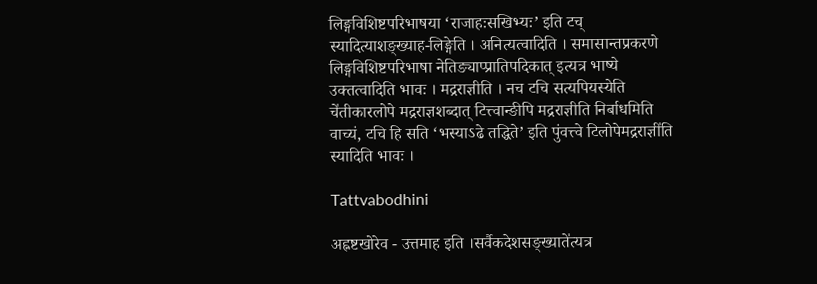लिङ्गविशिष्टपरिभाषया ‘राजाहःसखिभ्यः’ इति टच् स्यादित्याशङ्ख्याह-लिङ्गेति । अनित्यत्वादिति । समासान्तप्रकरणे लिङ्गविशिष्टपरिभाषा नेतिङ्याप्प्रातिपदिकात् इत्यत्र भाष्ये उक्तत्वादिति भावः । मद्रराज्ञीति । नच टचि सत्यपियस्येति चे॑तीकारलोपे मद्रराज्ञशब्दात् टित्त्वान्ङीपि मद्रराज्ञीति निर्बाधमिति वाच्यं, टचि हि सति ‘भस्याऽढे तद्धिते’ इति पुंवत्त्वे टिलोपेमद्रराज्ञी॑ति स्यादिति भावः ।

Tattvabodhini

अह्नष्टखोरेव - उत्तमाह इति ।सर्वैकदेशसङ्ख्याते॑त्यत्र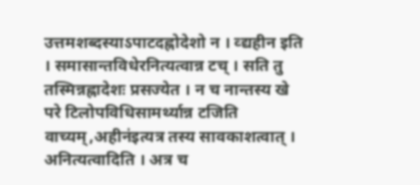उत्तमशब्दस्याऽपाटदह्नोदेशो न । व्द्यहीन इति । समासान्तविधेरनित्यत्वान्न टच् । सति तु तस्मिन्नह्नादेशः प्रसज्येत । न च नान्तस्य खे परे टिलोपविधिसामर्थ्यान्न टजिति वाच्यम्,अहीन॑इत्यत्र तस्य सावकाशत्वात् । अनित्यत्वादिति । अत्र च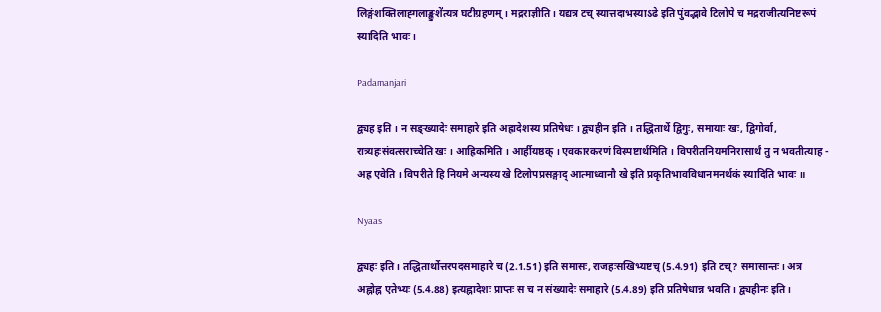लिङ्गंशक्तिलाह्गलाङ्कुशे॑त्यत्र घटीग्रहणम् । मद्रराज्ञीति । यद्यत्र टच् स्यात्तदाभस्याऽढे इति पुंवद्भावे टिलोपे च मद्रराजीत्यनिष्टरूपं स्यादिति भावः ।

Padamanjari

द्व्यह इति । न सङ्ख्यादेः समाहारे इति अह्रादेशस्य प्रतिषेधः । द्व्यहीन इति । तद्धितार्थे द्विगुः, समायाः खः, द्विगोर्वा, रात्र्यहःसंवत्सराच्चेति खः । आह्रिकमिति । आर्हीयष्ठक् । एवकारकरणं विस्पष्टार्थमिति । विपरीतनियमनिरासार्थं तु न भवतीत्याह - अह्र एवेति । विपरीते हि नियमे अन्यस्य खे टिलोपप्रसङ्गाद् आत्माध्वानौ खे इति प्रकृतिभावविधानमनर्थकं स्यादिति भावः ॥

Nyaas

द्व्यहः इति। तद्धितार्थोत्तरपदसमाहारे च (2.1.51) इति समासः, राजहःसखिभ्यष्टच् (5.4.91) इति टच्? समासान्तः। अत्र अह्नोह्न एतेभ्यः (5.4.88) इत्यह्नादेशः प्राप्तः स च न संख्यादेः समाहारे (5.4.89) इति प्रतिषेधान्न भवति। द्व्यहीनः इति।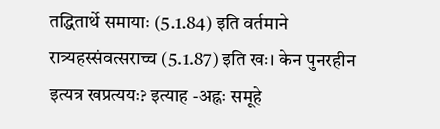तद्धितार्थे समायाः (5.1.84) इति वर्तमाने रात्र्यहस्संवत्सराच्च (5.1.87) इति खः। केन पुनरहीन इत्यत्र खप्रत्ययः? इत्याह -अह्नः समूहे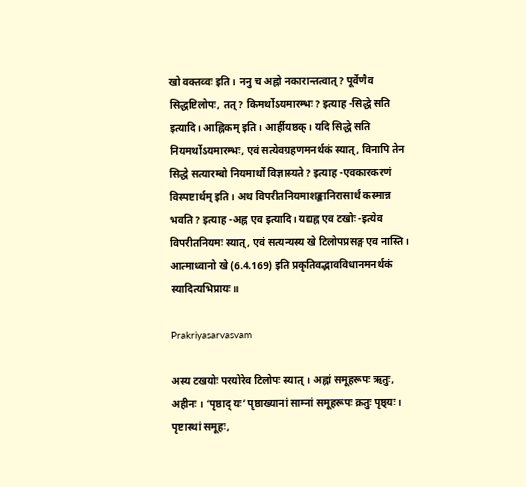खो वक्तव्वः इति। ननु च अह्नो नकारान्तत्वात्? पूर्वेणैव सिद्धष्टिलोपः, तत्? किमर्थोऽयमारम्भः? इत्याह -सिद्धे सति इत्यादि। आह्निकम् इति। आर्हीयष्ठक्। यदि सिद्धे सति नियमर्थोऽयमारम्भः, एवं सत्येवग्रहणमनर्थकं स्यात्, विनापि तेन सिद्धे सत्यारम्बो नियमार्थो विज्ञास्यते? इत्याह -एवकारकरणं विस्पष्टार्थम् इति। अथ विपरीतनियमाशङ्कानिरासार्थं कस्मान्न भवति? इत्याह -अह्न एव इत्यादि। यद्यह्न एव टखोः -इत्येव विपरीतनियमः स्यात्, एवं सत्यन्यस्य खे टिलोपप्रसङ्ग एव नास्ति। आत्माध्वानो खे (6.4.169) इति प्रकृतिवद्भावविधानमनर्थकं स्यादित्यभिप्रायः॥

Prakriyasarvasvam

अस्य टखयोः परयोरेव टिलोपः स्यात् । अह्नां समूहरूपः ऋतुः, अहीनः । ‘पृष्ठाद् यः’ पृष्ठाख्यानां साम्नां समूहरूपः क्रतुः पृष्ठ्यः । पृष्टास्थां समूहः,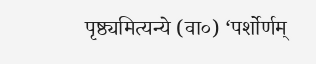पृष्ठ्यमित्यन्ये (वा०) ‘पर्शोर्णम्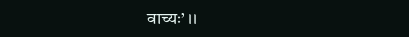वाच्यः’ ।।